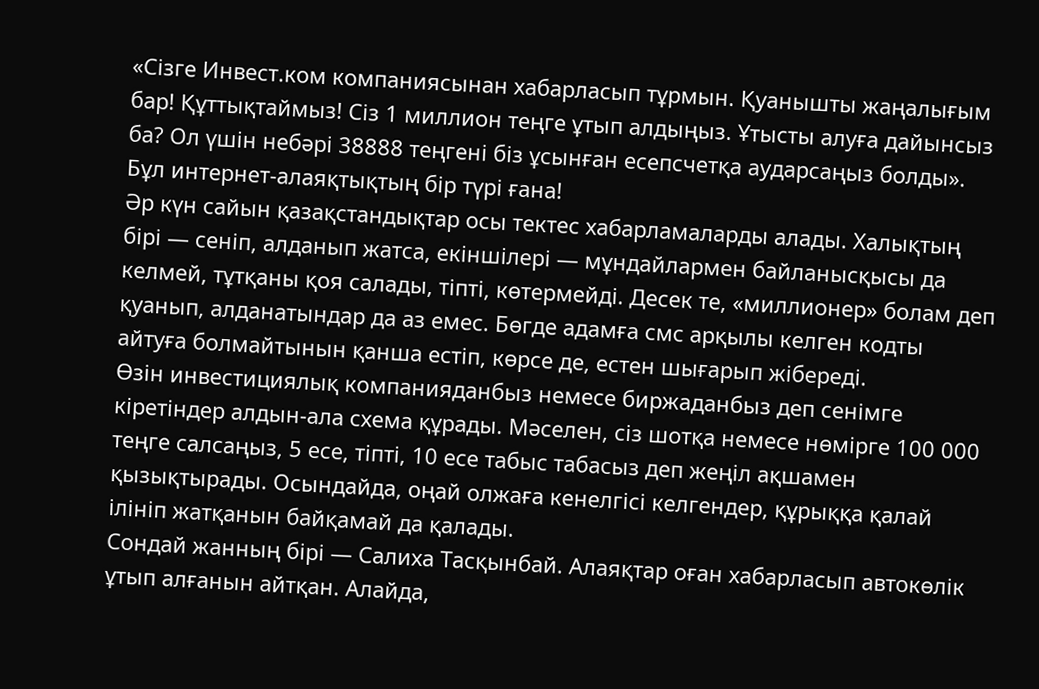«Сізге Инвест.ком компаниясынан хабарласып тұрмын. Қуанышты жаңалығым бар! Құттықтаймыз! Сіз 1 миллион теңге ұтып алдыңыз. Ұтысты алуға дайынсыз ба? Ол үшін небәрі 38888 теңгені біз ұсынған есепсчетқа аударсаңыз болды». Бұл интернет-алаяқтықтың бір түрі ғана!
Әр күн сайын қазақстандықтар осы тектес хабарламаларды алады. Халықтың бірі — сеніп, алданып жатса, екіншілері — мұндайлармен байланысқысы да келмей, тұтқаны қоя салады, тіпті, көтермейді. Десек те, «миллионер» болам деп қуанып, алданатындар да аз емес. Бөгде адамға смс арқылы келген кодты айтуға болмайтынын қанша естіп, көрсе де, естен шығарып жібереді.
Өзін инвестициялық компанияданбыз немесе биржаданбыз деп сенімге кіретіндер алдын-ала схема құрады. Мәселен, сіз шотқа немесе нөмірге 100 000 теңге салсаңыз, 5 есе, тіпті, 10 есе табыс табасыз деп жеңіл ақшамен қызықтырады. Осындайда, оңай олжаға кенелгісі келгендер, құрыққа қалай ілініп жатқанын байқамай да қалады.
Сондай жанның бірі — Салиха Тасқынбай. Алаяқтар оған хабарласып автокөлік ұтып алғанын айтқан. Алайда,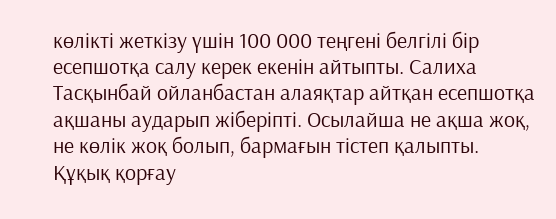көлікті жеткізу үшін 100 000 теңгені белгілі бір есепшотқа салу керек екенін айтыпты. Салиха Тасқынбай ойланбастан алаяқтар айтқан есепшотқа ақшаны аударып жіберіпті. Осылайша не ақша жоқ, не көлік жоқ болып, бармағын тістеп қалыпты.
Құқық қорғау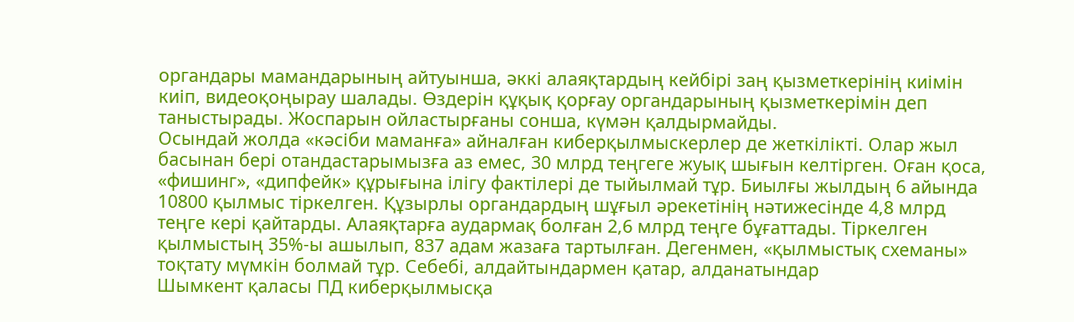органдары мамандарының айтуынша, әккі алаяқтардың кейбірі заң қызметкерінің киімін киіп, видеоқоңырау шалады. Өздерін құқық қорғау органдарының қызметкерімін деп таныстырады. Жоспарын ойластырғаны сонша, күмән қалдырмайды.
Осындай жолда «кәсіби маманға» айналған киберқылмыскерлер де жеткілікті. Олар жыл басынан бері отандастарымызға аз емес, 30 млрд теңгеге жуық шығын келтірген. Оған қоса, «фишинг», «дипфейк» құрығына ілігу фактілері де тыйылмай тұр. Биылғы жылдың 6 айында 10800 қылмыс тіркелген. Құзырлы органдардың шұғыл әрекетінің нәтижесінде 4,8 млрд теңге кері қайтарды. Алаяқтарға аудармақ болған 2,6 млрд теңге бұғаттады. Тіркелген қылмыстың 35%-ы ашылып, 837 адам жазаға тартылған. Дегенмен, «қылмыстық схеманы» тоқтату мүмкін болмай тұр. Себебі, алдайтындармен қатар, алданатындар
Шымкент қаласы ПД киберқылмысқа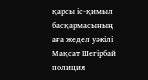қарсы іс-қимыл басқармасының аға жедел уәкілі Мақсат Шегірбай полиция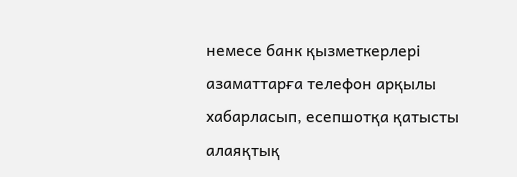немесе банк қызметкерлері азаматтарға телефон арқылы хабарласып, есепшотқа қатысты алаяқтық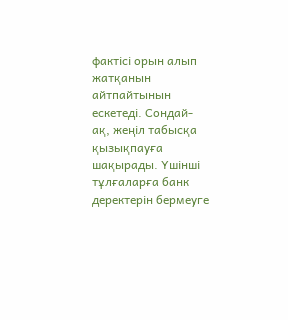фактісі орын алып жатқанын айтпайтынын ескетеді. Сондай-ақ, жеңіл табысқа қызықпауға шақырады. Үшінші тұлғаларға банк деректерін бермеуге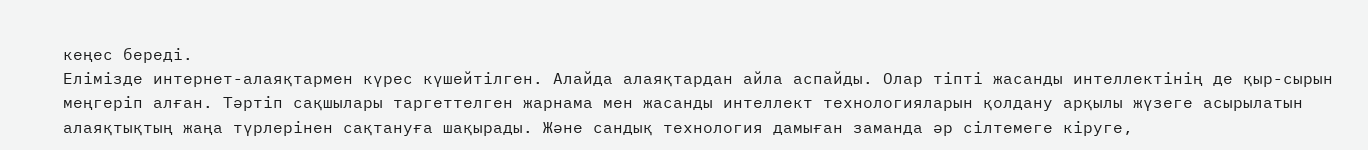кеңес береді.
Елімізде интернет-алаяқтармен күрес күшейтілген. Алайда алаяқтардан айла аспайды. Олар тіпті жасанды интеллектінің де қыр-сырын меңгеріп алған. Тәртіп сақшылары таргеттелген жарнама мен жасанды интеллект технологияларын қолдану арқылы жүзеге асырылатын алаяқтықтың жаңа түрлерінен сақтануға шақырады. Және сандық технология дамыған заманда әр сілтемеге кіруге,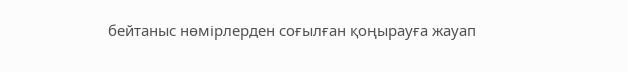бейтаныс нөмірлерден соғылған қоңырауға жауап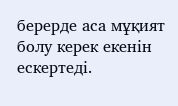берерде аса мұқият болу керек екенін ескертеді.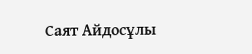Саят Айдосұлы